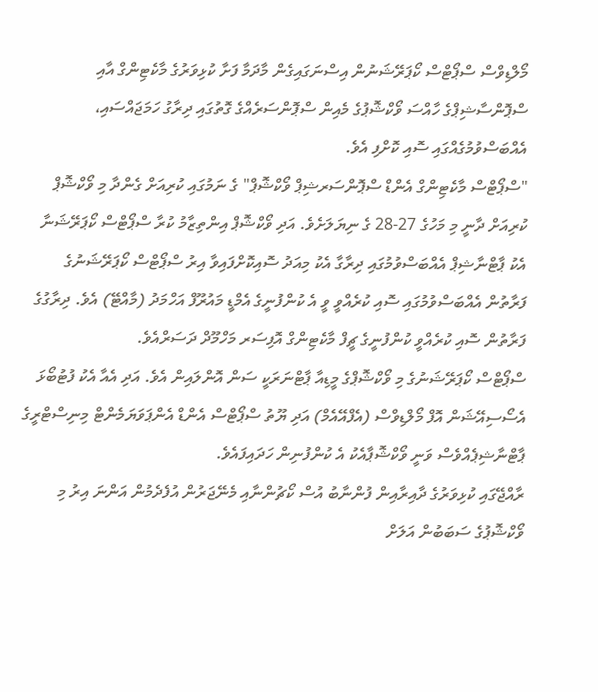މޯލްޑިވްސް ސްޕޯޓްސް ކޯޕަރޭޝަނުން އިސްނަގައިގެން މާދަމާ ފަށާ ކުޅިވަރުގެ މާކެޓިންގް އާއި ސްޕޮންސާޝިޕްގެ ހާއްސަ ވޯކްޝޮޕުގެ މެއިން ސްޕޮންސަރެއްގެ ގޮތުގައި ދިރާގު ހަމަޖައްސައި، އެއްބަސްވުމުގެއްގައި ސޮއި ކޮށްފި އެވެ.
"ސްޕޯޓްސް މާކެޓިންގް އެންޑް ސްޕޮންސަރޝިޕް ވޯކްޝޮޕް" ގެ ނަމުގައި ކުރިއަށް ގެންދާ މި ވޯކްޝޮޕް ކުރިއަށް ދާނީ މި މަހުގެ 27-28 ގެ ނިޔަލަށެވެ. އަދި ވޯކްޝޮޕް އިންތިޒާމު ކުރާ ސްޕޯޓްސް ކޯޕަރޭޝަނާ އެކު ޕާޓްނާޝިޕް އެއްބަސްވުމުގައި ދިރާގާ އެކު މިއަދު ސޮއިކޮށްފައިވާ އިރު ސްޕޯޓްސް ކޯޕަރޭޝަނުގެ ފަރާތުން އެއްބަސްވުމުގައި ސޮއި ކުރެއްވީ ވީ އެ ކުންފުނީގެ އެމްޑީ މައުރޫފް އަހްމަދު (މާއްޓޭ) އެވެ. ދިރާގުގެ ފަރާތުން ސޮއި ކުރެއްވީ ކުންފުނީގެ ޗީފް މާކެޓިންގް އޮފިސަރ މަހްމޫދް ދަސަރްއެވެ.
ސްޕޯޓްސް ކޯޕަރޭޝަނުގެ މި ވޯކްޝޮޕްގެ މީޑިއާ ޕާޓްނަރަކީ ސަން އޮންލައިން އެވެ. އަދި އެއާ އެކު ފުޓުބޯޅަ އެސޯސިއޭޝަން އޮފް މޯލްޑިވްސް (އެފްއޭއެމް) އަދި ޔޫތު ސްޕޯޓްސް އެންޑް އެންޕަވަޔަމެންޓް މިނިސްޓްރީގެ ޕާޓްނާޝިޕެއްވެސް ވަނީ ވޯކްޝޮޕާއެކު އެ ކުންފުނިން ހަދައިފައެވެ.
ރާއްޖޭގައި ކުޅިވަރުގެ ދާއިރާއިން ފުންނާބު އުސް ކޯޗުންނާއި މެނޭޖަރުން އުފެދެމުން އަންނަ އިރު މި ވޯކްޝޮޕުގެ ސަބަބުން އަލަށް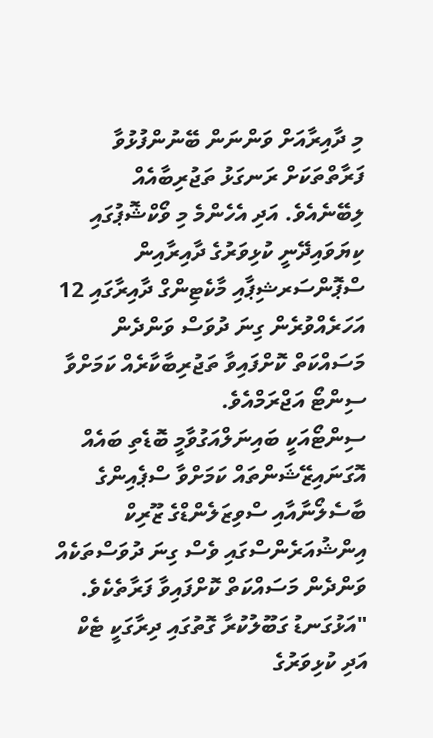މި ދާއިރާއަށް ވަންނަން ބޭނުންފުޅުވާ ފަރާތްތަކަށް ރަނގަޅު ތަޖުރިބާއެއް ލިބޭނެއެވެ. އަދި އެހެންމެ މި ވޯކްޝޮޕުގައި ކިޔަވައިދޭނީ ކުޅިވަރުގެ ދާއިރާއިން ސްޕޮންސަރޝިޕާއި މާކެޓިންގް ދާއިރާގައި 12 އަހަރެއްވުރެން ގިނަ ދުވަސް ވަންދެން މަސައްކަތް ކޮށްފައިވާ ތަޖުރިބާކާރެއް ކަމަށްވާ ސިންޓޯ އަޖްރަމްއެވެ.
ސިންޓޯއަކީ ބައިނަލްއަގުވާމީ ބޮޑެތި ބައެއް އޮގަނައިޒޭޝަންތައް ކަމަށްވާ ސްޕެއިންގެ ބާސެލޯނާއާއި ސްވިޒަލެންޑްގެ ޒޫރިކް އިންޝުއަރެންސްގައި ވެސް ގިނަ ދުވަސްތަކެއް ވަންދެން މަސައްކަތް ކޮށްފައިވާ ފަރާތެކެވެ.
"އަޅުގަނޑު ގަބޫލުކުރާ ގޮތުގައި ދިރާގަކީ ޓެކް އަދި ކުޅިވަރުގެ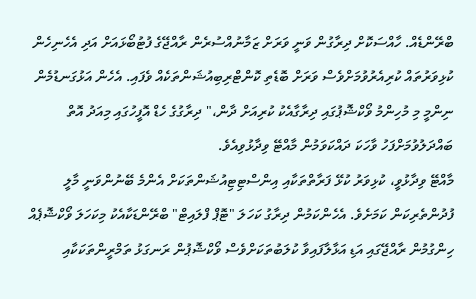ބްރޭންޑެއް. ހާއްސަކޮށް ދިރާގުން ވަނީ ވަރަށް ޒަމާނުއްސުރެން ރާއްޖޭގެ ފުޓުބޯޅައަށް އަދި އެހެނިހެން ކުޅިވަރުތައް ކުރިއެރުވުމަށްވެސް ވަރަށް ބޮޑެތި ކޮންޓްރިބިއުޝަންތަކެއް ވެފައި. އެހެން އަޅުގަނޑުމެން ނިންމީ މި މުހިންމު ވޯކްޝޮޕުގައި ދިރާގާއެކު ކުރިއަށް ދާން،" ދިރާގުގެ ހެޑް އޮފީހުގައި މިއަދު އޮތް ބައްދަލުވުމަށްފަހު ވާހަކަ ދައްކަވަމުން މާއްޓޭ ވިދާޅުވިއެވެ.
މާއްޓޭ ވިދާޅުވީ، ކުޅިވަރު ކުޅޭ ފަރާތްތަކާއި އިންސްޓިޓިއުޝަންތަކަށް އެންމެ ބޭނުންވަނީ މާލީ ފުދުންތެރިކަން ކަމަށެވެ. އެހެންކަމުން ދިރާގު ކަހަލަ "ޓޮޕް ފްލައިޓް" ބްރޭންޑަކާއެކު މިކަހަލަ ވޯކްޝޮޕެއް ހިންގުމުން ރާއްޖޭގައި އަޑި އަޅާލާފައިވާ ކުލަބުތަކަށްވެސް ވޯކްޝޮޕުން ރަނގަޅު ތަމްރީންތަކަކާއި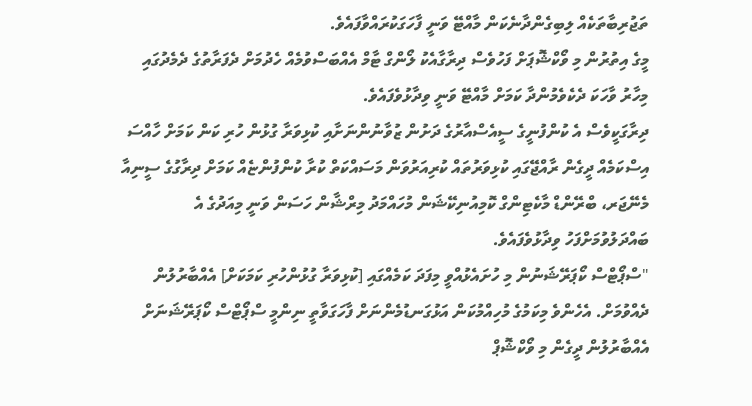ތަޖުރިބާތަކެއް ލިބިގެންދާނެކަން މާއްޓޭ ވަނީ ފާހަގަކުރައްވާފައެވެ.
މީގެ އިތުރުން މި ވޯކްޝޮޕަށް ފަހުވެސް ދިރާގާއެކު ލޯންގް ޓާމް އެއްބަސްވުމެއް ހެދުމަށް ދެފަރާތުގެ ދެމެދުގައި މިހާރު ވާހަކަ ދެކެވެމުންދާ ކަމަށް މާއްޓޭ ވަނީ ވިދާޅުވެފައެވެ.
ދިރާގަކީވެސް އެ ކުންފުނީގެ ސީއެސްއާރުގެ ދަށުން ޒުވާނުންނަށާއި ކުޅިވަރާ ގުޅުން ހުރި ކަން ކަމަށް ހާއްސަ އިސްކަމެއް ދީގެން ރާއްޖޭގައި ކުޅިވަރުތައް ކުރިއަރުވަން މަސައްކަތް ކުރާ ކުންފުންޏެއް ކަމަށް ދިރާގުގެ ސީނިއާ މެނޭޖަރ، ބްރޭންޑް މާކެޓިންގް ކޮމިއުނިކޭޝަން މުހައްމަދު މިރްޝާން ހަސަން ވަނީ މިއަދުގެ އެ ބައްދަލުވުމަށްފަހު ވިދާޅުވެފައެވެ.
"ސްޕޯޓްސް ކޯޕަރޭޝަނުން މި ހުށައެޅުއްވީ މިފަދަ ކަމެއްގައި [ކުޅިވަރާ ގުޅުންހުރި ކަމަކަށް] އެއްބާރުލުން ދެއްވުމަށް. އެހެންވެ މިކަމުގެ މުހިއްމުކަން އަޅުގަނޑުމެންނަށް ފާހަގަވާތީ ނިންމީ ސްޕޯޓްސް ކޯޕަރޭޝަނަށް އެއްބާރުލުން ދީގެން މި ވޯކްޝޮޕް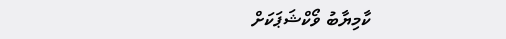ކާމިޔާބު ވޯކްޝަޕަކަށް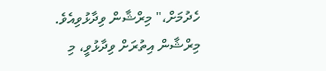ހެދުމަށް،" މިރްޝާން ވިދާޅުވިއެވެ.
މިރްޝާން އިތުރަށް ވިދާޅުވީ، މި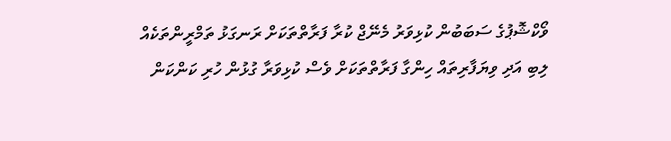ވޯކްޝޮޕުގެ ސަބަބުން ކުޅިވަރު މެނޭޖް ކުރާ ފަރާތްތަކަށް ރަނގަޅު ތަމްރީންތަކެއް ލިބި އަދި ވިޔަފާރިތައް ހިންގާ ފަރާތްތަކަށް ވެސް ކުޅިވަރާ ގުޅުން ހުރި ކަންކަން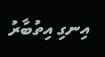އިނގި އިތުބާރު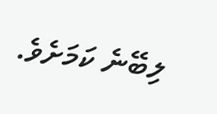ލިބޭނެ ކަމަށެވެ.